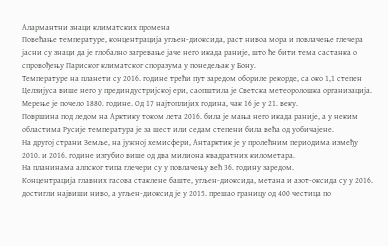Алармантни знаци климатских промена
Повећање температуре, концентрација угљен-диоксида, раст нивоа мора и повлачење глечера јасни су знаци да је глобално загревање јаче него икада раније, што ће бити тема састанка о спровођењу Париског климатског споразума у понедељак у Бону.
Температуре на планети су 2016. године трећи пут заредом обориле рекорде, са око 1,1 степен Целзијуса више него у прединдустријској ери, саопштила је Светска метеоролошка организација.
Мерење је почело 1880. године. Од 17 најтоплијих година, чак 16 је у 21. веку.
Површина под ледом на Арктику током лета 2016. била је мања него икада раније, а у неким областима Русије температура је за шест или седам степени била већа од уобичајене.
На другој страни Земље, на јужној хемисфери, Антарктик је у пролећним периодима између 2010. и 2016. године изгубио више од два милиона квадратних километара.
На планинама алпског типа глечери су у повлачењу већ 36. годину заредом.
Концентрација главних гасова стаклене баште, угљен-диоксида, метана и азот-оксида су у 2016. достигли највиши ниво, а угљен-диоксид је у 2015. прешао границу од 400 честица по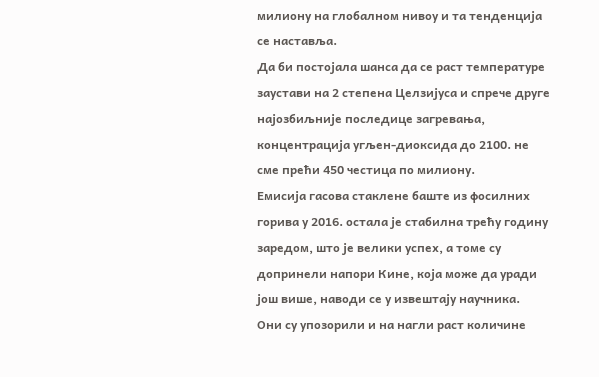милиону на глобалном нивоу и та тенденција се наставља.
Да би постојала шанса да се раст температуре заустави на 2 степена Целзијуса и спрече друге најозбиљније последице загревања, концентрација угљен-диоксида до 2100. не сме прећи 450 честица по милиону.
Емисија гасова стаклене баште из фосилних горива у 2016. остала је стабилна трећу годину заредом, што је велики успех, а томе су допринели напори Кине, која може да уради још више, наводи се у извештају научника.
Они су упозорили и на нагли раст количине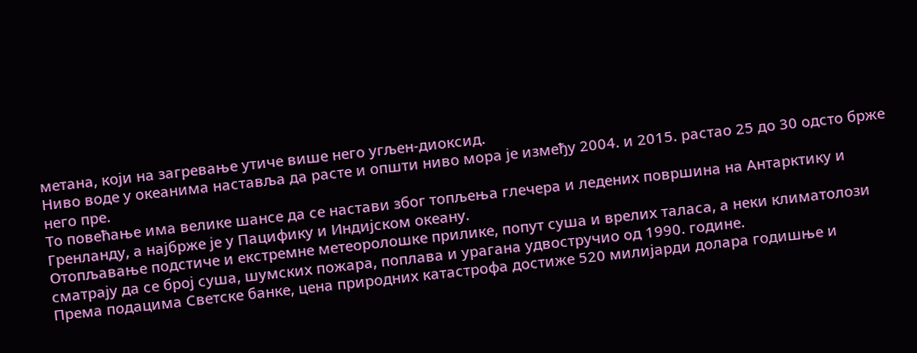метана, који на загревање утиче више него угљен-диоксид.
Ниво воде у океанима наставља да расте и општи ниво мора је између 2004. и 2015. растао 25 до 30 одсто брже него пре.
То повећање има велике шансе да се настави због топљења глечера и ледених површина на Антарктику и Гренланду, а најбрже је у Пацифику и Индијском океану.
Отопљавање подстиче и екстремне метеоролошке прилике, попут суша и врелих таласа, а неки климатолози сматрају да се број суша, шумских пожара, поплава и урагана удвостручио од 1990. године.
Према подацима Светске банке, цена природних катастрофа достиже 520 милијарди долара годишње и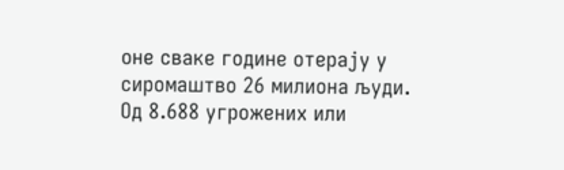оне сваке године отерају у сиромаштво 26 милиона људи.
Од 8.688 угрожених или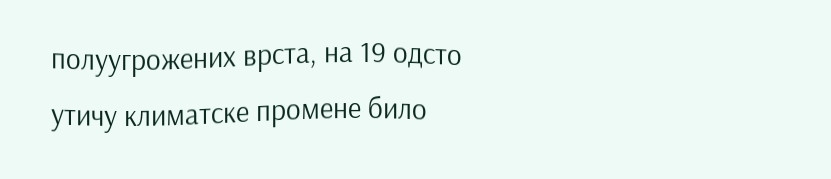полуугрожених врста, на 19 одсто утичу климатске промене било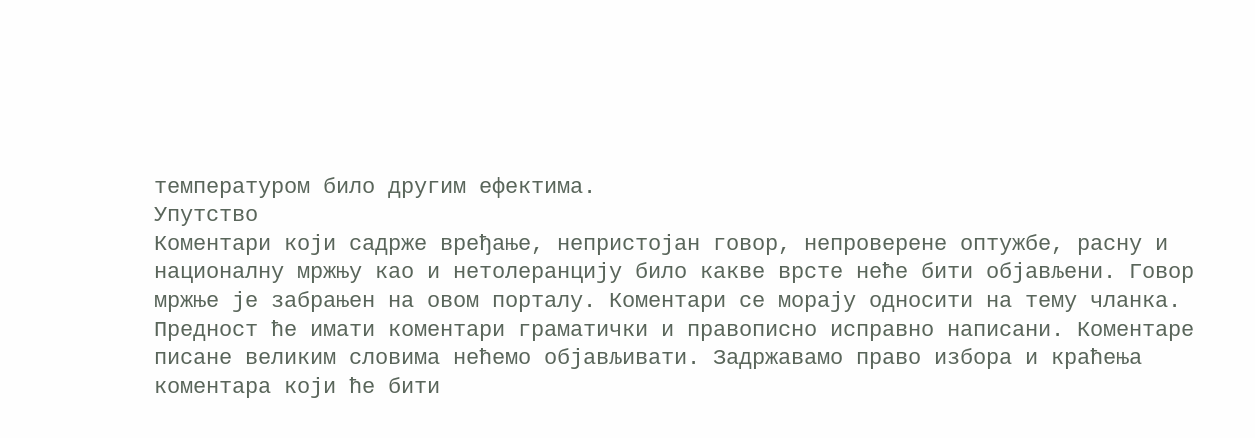температуром било другим ефектима.
Упутство
Коментари који садрже вређање, непристојан говор, непроверене оптужбе, расну и националну мржњу као и нетолеранцију било какве врсте неће бити објављени. Говор мржње је забрањен на овом порталу. Коментари се морају односити на тему чланка. Предност ће имати коментари граматички и правописно исправно написани. Коментаре писане великим словима нећемо објављивати. Задржавамо право избора и краћења коментара који ће бити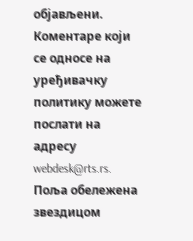објављени. Коментаре који се односе на уређивачку политику можете послати на адресу webdesk@rts.rs. Поља обележена звездицом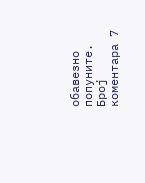обавезно попуните.
Број коментара 7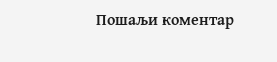Пошаљи коментар